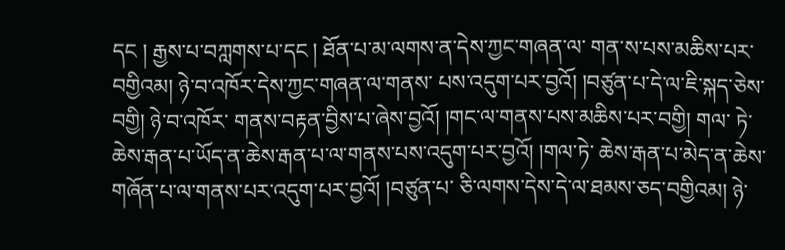དང ། རྒྱས་པ་བཀླགས་པ་དང ། ཐོན་པ་མ་ལགས་ན་དེས་ཀྱང་གཞན་ལ་ གན་ས་པས་མཆིས་པར་བགྱིའམ། ཉེ་བ་འཁོར་དེས་ཀྱང་གཞན་ལ་གནས་ པས་འདུག་པར་བྱའོ། །བཙུན་པ་དེ་ལ་ཇི་སྐད་ཅེས་བགྱི། ཉེ་བ་འཁོར་ གནས་བརྟན་བྱིས་པ་ཞེས་བྱའོ། །གང་ལ་གནས་པས་མཆིས་པར་བགྱི། གལ་ ཏེ་ཆེས་རྒན་པ་ཡོད་ན་ཆེས་རྒན་པ་ལ་གནས་པས་འདུག་པར་བྱའོ། །གལ་ཏེ་ ཆེས་རྒན་པ་མེད་ན་ཆེས་གཞོན་པ་ལ་གནས་པར་འདུག་པར་བྱའོ། །བཙུན་པ་ ཅི་ལགས་དེས་དེ་ལ་ཐམས་ཅད་བགྱིའམ། ཉེ་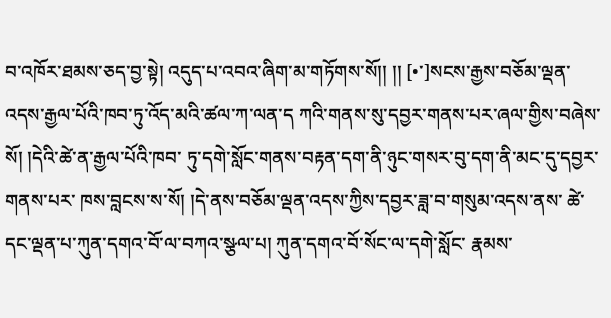བ་འཁོར་ཐམས་ཅད་བྱ་སྟེ། འདུད་པ་འབའ་ཞིག་མ་གཏོགས་སོ།། །། [•་]སངས་རྒྱས་བཅོམ་ལྡན་འདས་རྒྱལ་པོའི་ཁབ་ཏུ་འོད་མའི་ཚལ་ཀ་ལན་ད ཀའི་གནས་སུ་དབྱར་གནས་པར་ཞལ་གྱིས་བཞེས་སོ། །དེའི་ཚེ་ན་རྒྱལ་པོའི་ཁབ་ ཏུ་དགེ་སློང་གནས་བརྟན་དག་ནི་ཉུང་གསར་བུ་དག་ནི་མང་དུ་དབྱར་གནས་པར་ ཁས་བླངས་ས་སོ། །དེ་ནས་བཅོམ་ལྡན་འདས་ཀྱིས་དབྱར་ཟླ་བ་གསུམ་འདས་ནས་ ཚེ་དང་ལྡན་པ་ཀུན་དགའ་བོ་ལ་བཀའ་སྩལ་པ། ཀུན་དགའ་བོ་སོང་ལ་དགེ་སློང་ རྣམས་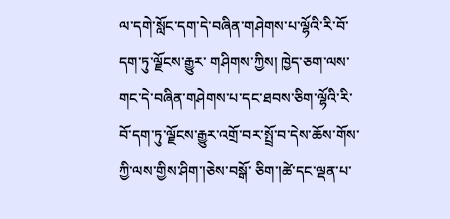ལ་དགེ་སློང་དག་དེ་བཞིན་གཤེགས་པ་ལྷོའི་རི་བོ་དག་ཏུ་ལྗོངས་རྒྱུར་ གཤིགས་ཀྱིས། ཁྱེད་ཅག་ལས་གང་དེ་བཞིན་གཤེགས་པ་དང་ཐབས་ཅིག་ལྷོའི་རི་ བོ་དག་ཏུ་ལྗོངས་རྒྱུར་འགྲོ་བར་སྤྲོ་བ་དེས་ཆོས་གོས་ཀྱི་ལས་གྱིས་ཤིག་།ཅེས་བསྒོ་ ཅིག་།ཚེ་དང་ལྡན་པ་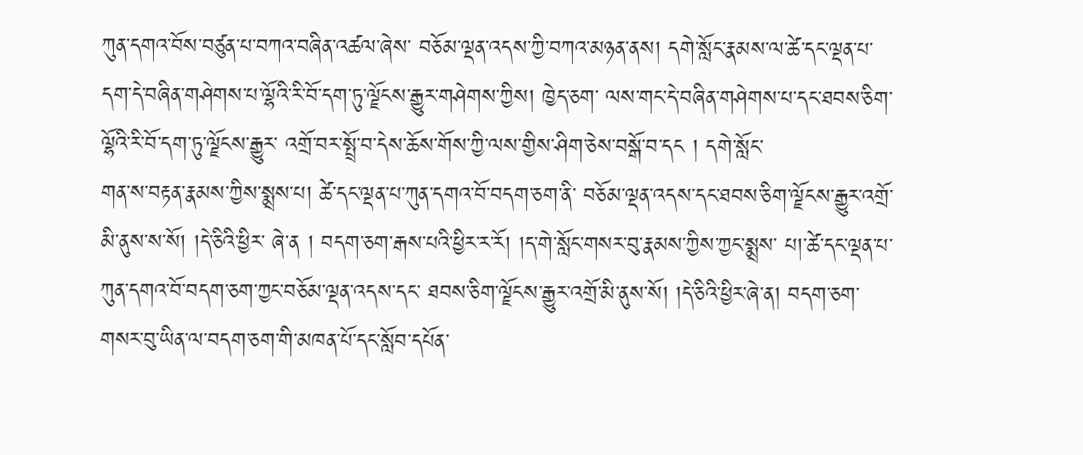ཀུན་དགའ་བོས་བཙུན་པ་བཀའ་བཞིན་འཚལ་ཞེས་ བཅོམ་ལྡན་འདས་ཀྱི་བཀའ་མཉན་ནས། དགེ་སློང་རྣམས་ལ་ཚེ་དང་ལྡན་པ་ དག་དེ་བཞིན་གཤེགས་པ་ལྷོའི་རི་བོ་དག་ཏུ་ལྗོངས་རྒྱུར་གཤེགས་ཀྱིས། ཁྱེད་ཅག་ ལས་གང་དེ་བཞིན་གཤེགས་པ་དང་ཐབས་ཅིག་ལྷོའི་རི་བོ་དག་ཏུ་ལྗོངས་རྒྱུར་ འགྲོ་བར་སྤྲོ་བ་དེས་ཆོས་གོས་ཀྱི་ལས་གྱིས་ཤིག་ཅེས་བསྒོ་བ་དང ། དགེ་སློང་
གན་ས་བརྟན་རྣམས་ཀྱིས་སྨྲས་པ། ཚེ་དང་ལྡན་པ་ཀུན་དགའ་བོ་བདག་ཅག་ནི་ བཅོམ་ལྡན་འདས་དང་ཐབས་ཅིག་ལྗོངས་རྒྱུར་འགྲོ་མི་ནུས་ས་སོ། །དེ་ཅིའི་ཕྱིར་ ཞེ་ན ། བདག་ཅག་རྒས་པའི་ཕྱིར་ར་རོ། །ད་གེ་སློང་གསར་བུ་རྣམས་ཀྱིས་ཀྱང་སྨྲས་ པ།་ཚེ་དང་ལྡན་པ་ཀུན་དགའ་བོ་བདག་ཅག་ཀྱང་བཅོམ་ལྡན་འདས་དང་ ཐབས་ཅིག་ལྗོངས་རྒྱུར་འགྲོ་མི་ནུས་སོ། །དེ་ཅིའི་ཕྱིར་ཞེ་ན། བདག་ཅག་ གསར་བུ་ཡིན་ལ་བདག་ཅག་གི་མཁན་པོ་དང་སློབ་དཔོན་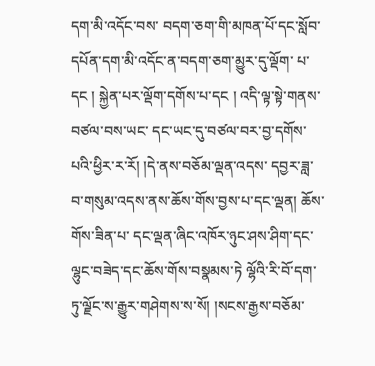དག་མི་འདོང་བས་ བདག་ཅག་གི་མཁན་པོ་དང་སློབ་དཔོན་དག་མི་འདོང་ན་བདག་ཅག་མྱུར་དུ་ལྡོག་ པ་དང ། སྐྱེན་པར་ལྡོག་དགོས་པ་དང ། འདི་ལྟ་སྟེ་གནས་བཙལ་བས་ཡང་ དང་ཡང་དུ་བཙལ་བར་བྱ་དགོས་པའི་ཕྱིར་ར་རོ། །དེ་ནས་བཅོམ་ལྡན་འདས་ དབྱར་ཟླ་བ་གསུམ་འདས་ནས་ཆོས་གོས་བྱས་པ་དང་ལྡན། ཆོས་གོས་ཟིན་པ་ དང་ལྡན་ཞིང་འཁོར་ཉུང་ཤས་ཤིག་དང་ལྷུང་བཟེད་དང་ཆོས་གོས་བསྣམས་ཏེ ལྷོའི་རི་བོ་དག་ཏུ་ལྗོང་ས་རྒྱུར་གཤེགས་ས་སོ། །སངས་རྒྱས་བཅོམ་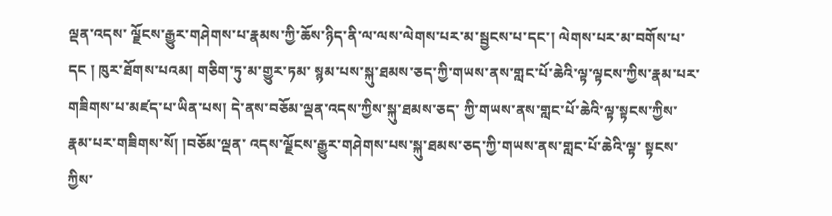ལྡན་འདས་ ལྗོངས་རྒྱུར་གཤེགས་པ་རྣམས་ཀྱི་ཆོས་ཉིད་ནི་ལ་ལས་ལེགས་པར་མ་སྦྱངས་པ་དང་། ལེགས་པར་མ་བགོས་པ་དང ། ཁུར་ཐོགས་པའམ། གཅིག་ཏུ་མ་གྱུར་ཏམ་ སྙམ་པས་སྐུ་ཐམས་ཅད་ཀྱི་གཡས་ནས་གླང་པོ་ཆེའི་ལྟ་ལྟངས་ཀྱིས་རྣམ་པར་ གཟིགས་པ་མཛད་པ་ཡིན་པས། དེ་ནས་བཅོམ་ལྡན་འདས་ཀྱིས་སྐུ་ཐམས་ཅད་ ཀྱི་གཡས་ནས་གླང་པོ་ཆེའི་ལྟ་སྟངས་ཀྱིས་རྣམ་པར་གཟིགས་སོ། །བཅོམ་ལྡན་ འདས་ལྗོངས་རྒྱུར་གཤེགས་པས་སྐུ་ཐམས་ཅད་ཀྱི་གཡས་ནས་གླང་པོ་ཆེའི་ལྟ་ སྟངས་ཀྱིས་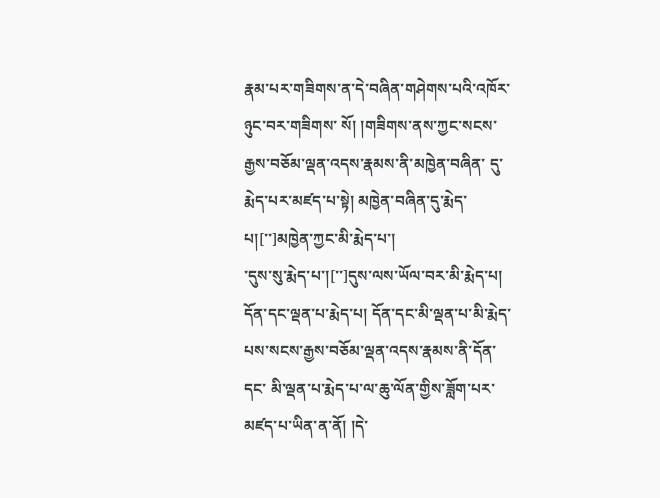རྣམ་པར་གཟིགས་ན་དེ་བཞིན་གཤེགས་པའི་འཁོར་ཉུང་བར་གཟིགས་ སོ། །གཟིགས་ནས་ཀྱང་སངས་རྒྱས་བཅོམ་ལྡན་འདས་རྣམས་ནི་མཁྱེན་བཞིན་ དུ་རྨེད་པར་མཛད་པ་སྟེ། མཁྱེན་བཞིན་དུ་རྨེད་པ།[་་]མཁྱེན་ཀྱང་མི་རྨེད་པ་།
་དུས་སུ་རྨེད་པ་།[་་]དུས་ལས་ཡོལ་བར་མི་རྨེད་པ། དོན་དང་ལྡན་པ་རྨེད་པ། དོན་དང་མི་ལྡན་པ་མི་རྨེད་པས་སངས་རྒྱས་བཅོམ་ལྡན་འདས་རྣམས་ནི་དོན་དང་ མི་ལྡན་པ་རྨེད་པ་ལ་ཆུ་ལོན་གྱིས་ཟློག་པར་མཛད་པ་ཡིན་ན་ནོ། །དེ་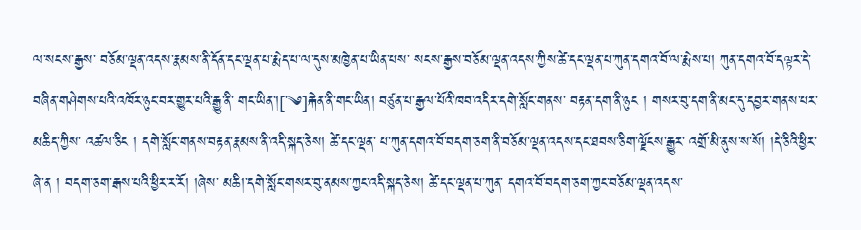ལ་སངས་རྒྱས་ བཅོམ་ལྡན་འདས་རྣམས་ནི་དོན་དང་ལྡན་པ་རྨེད་པ་ལ་དུས་མཁྱེན་པ་ཡིན་པས་ སངས་རྒྱས་བཅོམ་ལྡན་འདས་ཀྱིས་ཚེ་དང་ལྡན་པ་ཀུན་དགའ་བོ་ལ་རྨེས་པ། ཀུན་དགའ་བོ་དལྟར་དེ་བཞིན་གཤེགས་པའི་འཁོར་ཉུང་བར་གྱུར་པའི་རྒྱུ་ནི་ གང་ཡིན་།[་༄]རྐེན་ནི་གང་ཡིན། བཙུན་པ་རྒྱལ་པོའི་ཁབ་འདིར་དགེ་སློང་གནས་ བརྟན་དག་ནི་ཉུང ། གསར་བུ་དག་ནི་མང་དུ་དབྱར་གནས་པར་མཆིད་ཀྱིས་ འཚལ་ཅིང ། དགེ་སློང་གནས་བརྟན་རྣམས་ནི་འདི་སྐད་ཅེས། ཚེ་དང་ལྡན་ པ་ཀུན་དགའ་བོ་བདག་ཅག་ནི་བཅོམ་ལྡན་འདས་དང་ཐབས་ཅིག་ལྗོངས་རྒྱུར་ འགྲོ་མི་ནུས་ས་སོ། །དེ་ཅིའི་ཕྱིར་ཞེ་ན ། བདག་ཅག་རྒས་པའི་ཕྱིར་ར་རོ། །ཞེས་ མཆི།་དགེ་སློང་གསར་བུ་ནམས་ཀྱང་འདི་སྐད་ཅེས། ཚེ་དང་ལྡན་པ་ཀུན་ དགའ་བོ་བདག་ཅག་ཀྱང་བཅོམ་ལྡན་འདས་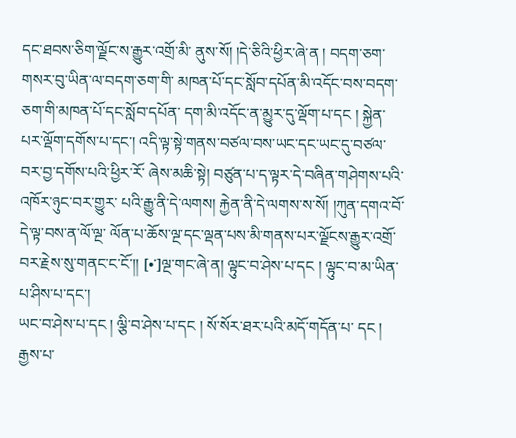དང་ཐབས་ཅིག་ལྗོང་ས་རྒྱུར་འགྲོ་མི་ ནུས་སོ། །དེ་ཅིའི་ཕྱིར་ཞེ་ན ། བདག་ཅག་གསར་བུ་ཡིན་ལ་བདག་ཅག་གི་ མཁན་པོ་དང་སློབ་དཔོན་མི་འདོང་བས་བདག་ཅག་གི་མཁན་པོ་དང་སློབ་དཔོན་ དག་མི་འདོང་ན་མྱུར་དུ་ལྡོག་པ་དང ། སྐྱེན་པར་ལྡོག་དགོས་པ་དང་། འདི་ལྟ་སྟེ་གནས་བཙལ་བས་ཡང་དང་ཡང་དུ་བཙལ་བར་བྱ་དགོས་པའི་ཕྱིར་རོ་ ཞེས་མཆི་སྟེ། བཙུན་པ་ད་ལྟར་དེ་བཞིན་གཤེགས་པའི་འཁོར་ཉུང་བར་གྱུར་ པའི་རྒྱུ་ནི་དེ་ལགས། རྐྱེན་ནི་དེ་ལགས་ས་སོ། །ཀུན་དགའ་བོ་དེ་ལྟ་བས་ན་ལོ་ལྔ་ ལོན་པ་ཆོས་ལྔ་དང་ལྡན་པས་མི་གནས་པར་ལྗོངས་རྒྱུར་འགྲོ་བར་རྗེས་སུ་གནང་ང་ངོ་།། [•་]ལྔ་གང་ཞེ་ན། ལྟུང་བ་ཤེས་པ་དང ། ལྟུང་བ་མ་ཡིན་པ་ཤིས་པ་དང་།
ཡང་བ་ཤེས་པ་དང ། ལྕི་བ་ཤེས་པ་དང ། སོ་སོར་ཐར་པའི་མདོ་གདོན་པ་ དང ། རྒྱས་པ་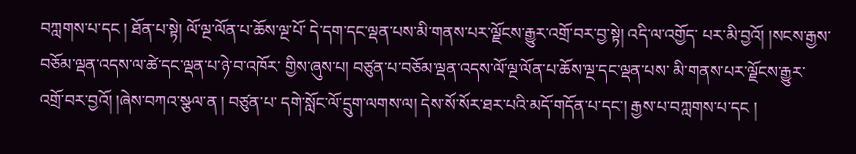བཀླགས་པ་དང ། ཐོན་པ་སྟེ། ལོ་ལྔ་ལོན་པ་ཆོས་ལྔ་པོ་ དེ་དག་དང་ལྡན་པས་མི་གནས་པར་ལྗོངས་རྒྱུར་འགྲོ་བར་བྱ་སྟེ། འདི་ལ་འགྱོད་ པར་མི་བྱའོ། །སངས་རྒྱས་བཅོམ་ལྡན་འདས་ལ་ཚེ་དང་ལྡན་པ་ཉེ་བ་འཁོར་ གྱིས་ཞུས་པ། བཙུན་པ་བཅོམ་ལྡན་འདས་ལོ་ལྔ་ལོན་པ་ཆོས་ལྔ་དང་ལྡན་པས་ མི་གནས་པར་ལྗོངས་རྒྱུར་འགྲོ་བར་བྱའོ། །ཞེས་བཀའ་སྩལ་ན ། བཙུན་པ་ དགེ་སློང་ལོ་དྲུག་ལགས་ལ། དེས་སོ་སོར་ཐར་པའི་མདོ་གདོན་པ་དང་། རྒྱས་པ་བཀླགས་པ་དང །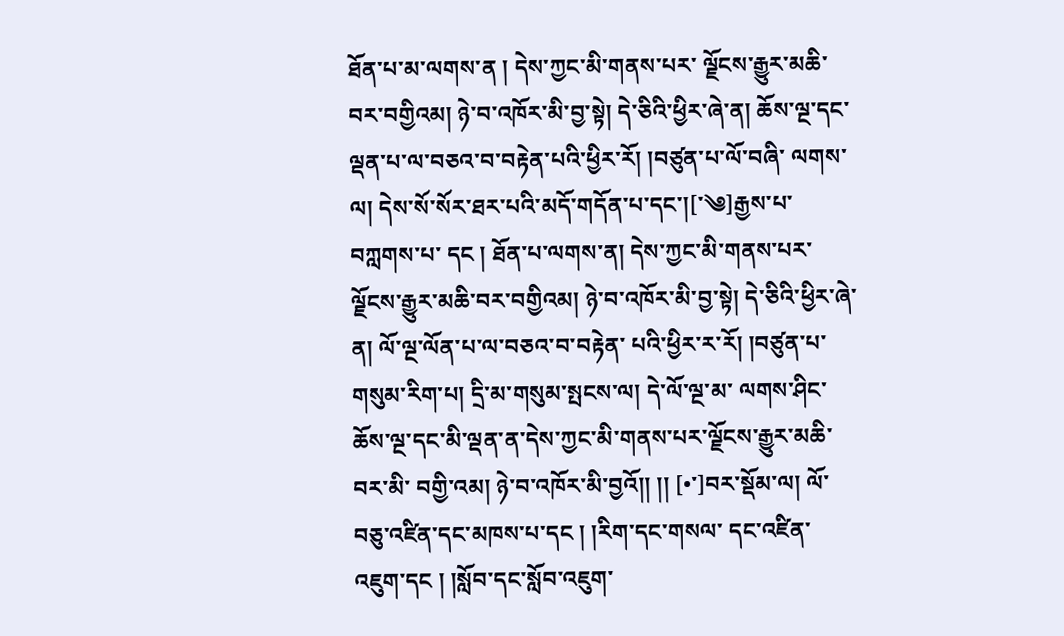ཐོན་པ་མ་ལགས་ན ། དེས་ཀྱང་མི་གནས་པར་ ལྗོངས་རྒྱུར་མཆི་བར་བགྱིའམ། ཉེ་བ་འཁོར་མི་བྱ་སྟེ། དེ་ཅིའི་ཕྱིར་ཞེ་ན། ཆོས་ལྔ་དང་ལྡན་པ་ལ་བཅའ་བ་བརྟེན་པའི་ཕྱིར་རོ། །བཙུན་པ་ལོ་བཞི་ ལགས་ལ། དེས་སོ་སོར་ཐར་པའི་མདོ་གདོན་པ་དང་།[་༄]རྒྱས་པ་བཀླགས་པ་ དང ། ཐོན་པ་ལགས་ན། དེས་ཀྱང་མི་གནས་པར་ལྗོངས་རྒྱུར་མཆི་བར་བགྱིའམ། ཉེ་བ་འཁོར་མི་བྱ་སྟེ། དེ་ཅིའི་ཕྱིར་ཞེ་ན། ལོ་ལྔ་ལོན་པ་ལ་བཅའ་བ་བརྟེན་ པའི་ཕྱིར་ར་རོ། །བཙུན་པ་གསུམ་རིག་པ། དྲི་མ་གསུམ་སྤངས་ལ། དེ་ལོ་ལྔ་མ་ ལགས་ཤིང་ཆོས་ལྔ་དང་མི་ལྡན་ན་དེས་ཀྱང་མི་གནས་པར་ལྗོངས་རྒྱུར་མཆི་བར་མི་ བགྱི་འམ། ཉེ་བ་འཁོར་མི་བྱའོ།། །། [•་]བར་སྡོམ་ལ། ལོ་བཅུ་འཛིན་དང་མཁས་པ་དང ། །རིག་དང་གསལ་ དང་འཛིན་འཇུག་དང ། །སློབ་དང་སློབ་འཇུག་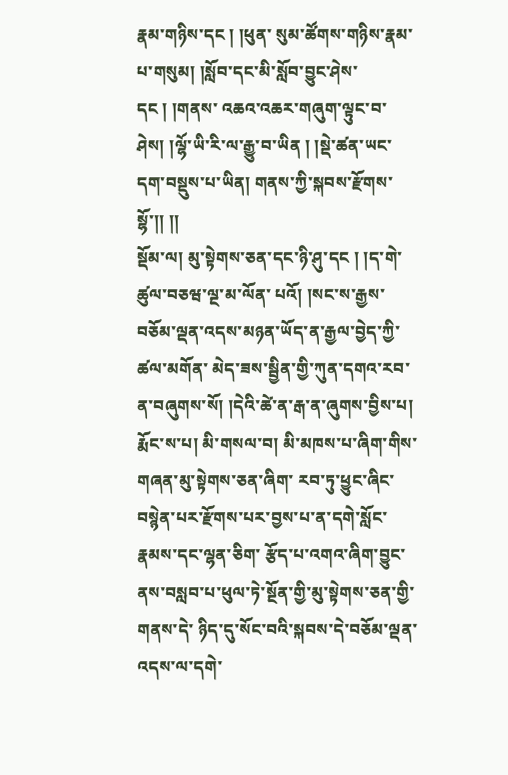རྣམ་གཉིས་དང ། །ཕུན་ སུམ་ཚོགས་གཉིས་རྣམ་པ་གསུམ། །སློབ་དང་མི་སློབ་བྱུང་ཤེས་དང ། །གནས་ འཆའ་འཆར་གཞུག་ལྟུང་བ་ཤེས། །ལྷོ་ཡི་རི་ལ་རྒྱུ་བ་ཡིན ། །སྡེ་ཚན་ཡང་ དག་བསྡུས་པ་ཡིན། གནས་ཀྱི་སྐབས་རྫོགས་སྷོ་།། །།
སྡོམ་ལ། མུ་སྟེགས་ཅན་དང་ཉི་ཤུ་དང ། །ད་གེ་ཚུལ་བཅཝ་ལྔ་མ་ལོན་ པའོ། །སང་ས་རྒྱས་བཅོམ་ལྡན་འདས་མཉན་ཡོད་ན་རྒྱལ་བྱེད་ཀྱི་ཚལ་མགོན་ མེད་ཟས་སྦྱིན་གྱི་ཀུན་དགའ་རབ་ན་བཞུགས་སོ། །དེའི་ཚེ་ན་རྒ་ན་ཞུགས་བྱིས་པ། རྨོང་ས་པ། མི་གསལ་བ། མི་མཁས་པ་ཞིག་གིས་གཞན་མུ་སྟེགས་ཅན་ཞིག་ རབ་ཏུ་ཕྱུང་ཞིང་བསྙེན་པར་རྫོགས་པར་བྱས་པ་ན་དགེ་སློང་རྣམས་དང་ལྷན་ཅིག་ རྩོད་པ་འགའ་ཞིག་བྱུང་ནས་བསླབ་པ་ཕུལ་ཏེ་སྔོན་གྱི་མུ་སྟེགས་ཅན་གྱི་གནས་དེ་ ཉིད་དུ་སོང་བའི་སྐབས་དེ་བཅོམ་ལྡན་འདས་ལ་དགེ་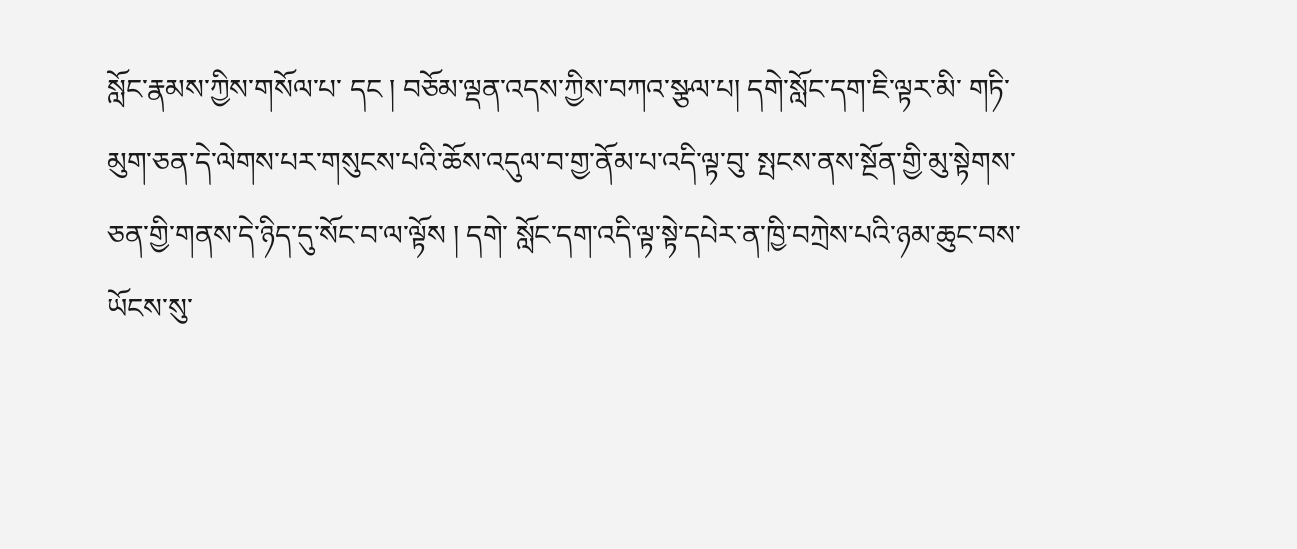སློང་རྣམས་ཀྱིས་གསོལ་པ་ དང ། བཅོམ་ལྡན་འདས་ཀྱིས་བཀའ་སྩལ་པ། དགེ་སློང་དག་ཇི་ལྟར་མི་ གཏི་མུག་ཅན་དེ་ལེགས་པར་གསུངས་པའི་ཆོས་འདུལ་བ་གྱ་ནོམ་པ་འདི་ལྟ་བུ་ སྤངས་ནས་སྔོན་གྱི་མུ་སྟེགས་ཅན་གྱི་གནས་དེ་ཉིད་དུ་སོང་བ་ལ་ལྟོས ། དགེ་ སློང་དག་འདི་ལྟ་སྟེ་དཔེར་ན་ཁྱི་བཀྲེས་པའི་ཉམ་ཆུང་བས་ཡོངས་སུ་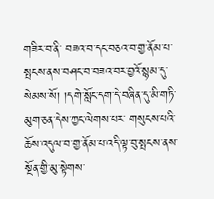གཟིར་བ་ནི་ བཟའ་བ་དང་བཅའ་བ་གྱ་ནོམ་པ་སྤངས་ནས་བཤང་བ་བཟའ་བར་བྱའོ་སྙམ་དུ་ སེམས་སོ། །དགེ་སློང་དག་དེ་བཞིན་དུ་མི་གཏི་མུག་ཅན་དེས་ཀྱང་ལེགས་པར་ གསུངས་པའི་ཆོས་འདུལ་བ་གྱ་ནོམ་པ་འདི་ལྟ་བུ་སྤངས་ནས་སྔོན་གྱི་མུ་སྟེགས་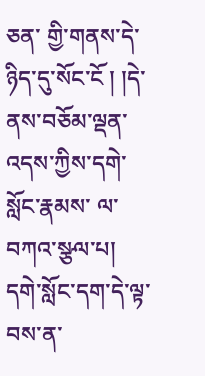ཅན་ གྱི་གནས་དེ་ཉིད་དུ་སོང་ངོ ། །དེ་ནས་བཅོམ་ལྡན་འདས་ཀྱིས་དགེ་སློང་རྣམས་ ལ་བཀའ་སྩལ་པ། དགེ་སློང་དག་དེ་ལྟ་བས་ན་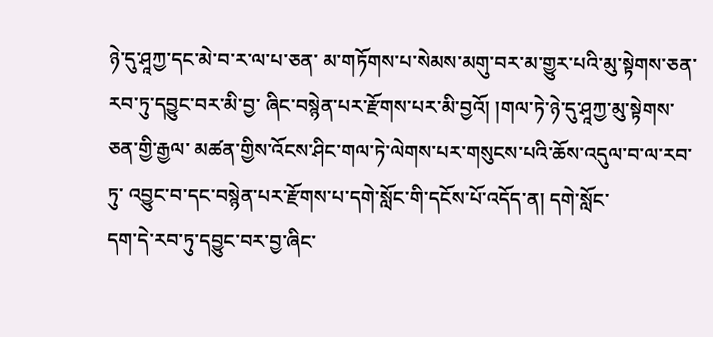ཉེ་དུ་ཤཱཀྱ་དང་མེ་བ་ར་ལ་པ་ཅན་ མ་གཏོགས་པ་སེམས་མགུ་བར་མ་གྱུར་པའི་མུ་སྟེགས་ཅན་རབ་ཏུ་དབྱུང་བར་མི་བྱ་ ཞིང་བསྙེན་པར་རྫོགས་པར་མི་བྱའོ། །གལ་ཏེ་ཉེ་དུ་ཤཱཀྱ་མུ་སྟེགས་ཅན་གྱི་རྒྱལ་ མཚན་གྱིས་འོངས་ཤིང་གལ་ཏེ་ལེགས་པར་གསུངས་པའི་ཆོས་འདུལ་བ་ལ་རབ་ཏུ་ འབྱུང་བ་དང་བསྙེན་པར་རྫོགས་པ་དགེ་སློང་གི་དངོས་པོ་འདོད་ན། དགེ་སློང་
དག་དེ་རབ་ཏུ་དབྱུང་བར་བྱ་ཞིང་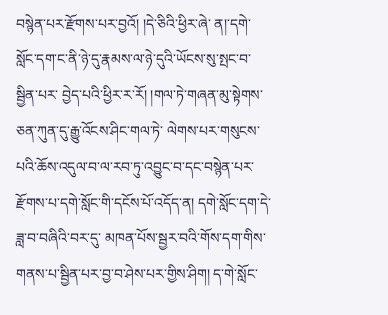བསྙེན་པར་རྫོགས་པར་བྱའོ། །དེ་ཅིའི་ཕྱིར་ཞེ་ ན།་དགེ་སློང་དག་ང་ནི་ཉེ་དུ་རྣམས་ལ་ཉེ་དུའི་ཡོངས་སུ་སྤང་བ་སྦྱིན་པར་ བྱེད་པའི་ཕྱིར་ར་རོ། །གལ་ཏེ་གཞན་མུ་སྟེགས་ཅན་ཀུན་དུ་རྒྱུ་འོངས་ཤིང་གལ་ཏེ་ ལེགས་པར་གསུངས་པའི་ཆོས་འདུལ་བ་ལ་རབ་ཏུ་འབྱུང་བ་དང་བསྙེན་པར་ རྫོགས་པ་དགེ་སློང་གི་དངོས་པོ་འདོད་ན། དགེ་སློང་དག་དེ་ཟླ་བ་བཞིའི་བར་དུ་ མཁན་པོས་སྦྱར་བའི་གོས་དག་གིས་གནས་པ་སྦྱིན་པར་བྱ་བ་ཤེས་པར་གྱིས་ཤིག། ད་གེ་སློང་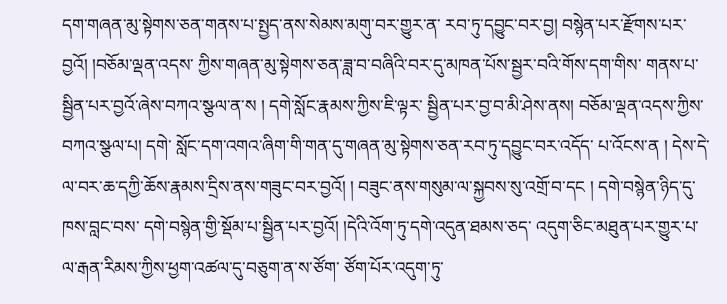དག་གཞན་མུ་སྟེགས་ཅན་གནས་པ་སྤྱད་ནས་སེམས་མགུ་བར་གྱུར་ན་ རབ་ཏུ་དབྱུང་བར་བྱ། བསྙེན་པར་རྫོགས་པར་བྱའོ། །བཅོམ་ལྡན་འདས་ ཀྱིས་གཞན་མུ་སྟེགས་ཅན་ཟླ་བ་བཞིའི་བར་དུ་མཁན་པོས་སྦྱར་བའི་གོས་དག་གིས་ གནས་པ་སྦྱིན་པར་བྱའོ་ཞེས་བཀའ་སྩལ་ན་ས ། དགེ་སློང་རྣམས་ཀྱིས་ཇི་ལྟར་ སྦྱིན་པར་བྱ་བ་མི་ཤེས་ནས། བཅོམ་ལྡན་འདས་ཀྱིས་བཀའ་སྩལ་པ། དགེ་ སློང་དག་འགའ་ཞིག་གི་གན་དུ་གཞན་མུ་སྟེགས་ཅན་རབ་ཏུ་དབྱུང་བར་འདོད་ པ་འོངས་ན ། དེས་དེ་ལ་བར་ཆ་དཀྱི་ཆོས་རྣམས་དྲིས་ནས་གཟུང་བར་བྱའོ། ། བཟུང་ནས་གསུམ་ལ་སྐྱབས་སུ་འགྲོ་བ་དང ། དགེ་བསྙེན་ཉིད་དུ་ཁས་བླང་བས་ དགེ་བསྙེན་གྱི་སྡོམ་པ་སྦྱིན་པར་བྱའོ། །དེའི་འོག་ཏུ་དགེ་འདུན་ཐམས་ཅད་ འདུག་ཅིང་མཐུན་པར་གྱུར་པ་ལ་རྒན་རིམས་ཀྱིས་ཕྱག་འཚལ་དུ་བཅུག་ན་ས་ཙོག་ ཙོག་པོར་འདུག་ཏུ་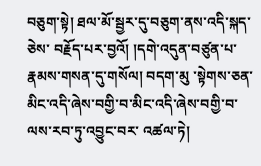བཅུག་སྟེ། ཐལ་མོ་སྦྱར་དུ་བཅུག་ནས་འདི་སྐད་ཅེས་ བརྗོད་པར་བྱའོ། །དགེ་འདུན་བཙུན་པ་རྣམས་གསན་དུ་གསོལ། བདག་མུ ་སྟེགས་ཅན་མིང་འདི་ཞེས་བགྱི་བ་མིང་འདི་ཞེས་བགྱི་བ་ལས་རབ་ཏུ་འབྱུང་བར་ འཚལ་ཏེ།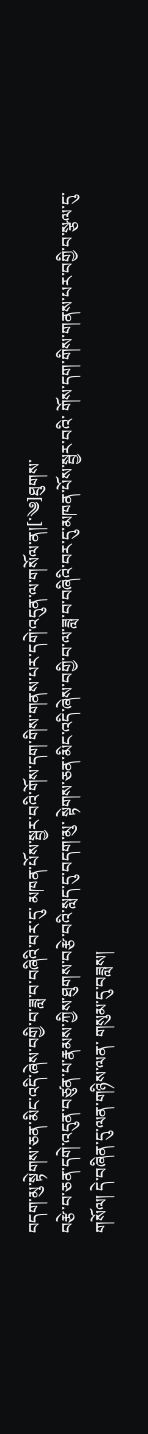བདག་མུ་སྟེགས་ཅན་མིང་འདི་ཞེས་བགྱི་བ་ཟླ་བ་བཞིའི་བར་དུ་ མཁན་པོས་སྦྱར་བའི་གོས་དག་གིས་གནས་པར་དགེ་འདུན་ལ་གསོལ་ན།[་༄]ཐུགས་
བརྩེ་བ་ཅན་དགེ་འདུན་བཙུན་པ་རྣམས་ཀྱིས་ཐུགས་བརྩེ་བའི་སླད་དུ་བདག་མུ་ སྟེགས་ཅན་མིང་འདི་ཞེས་བགྱི་བ་ལ་ཟླ་བ་བཞིའི་བར་དུ་མཁན་པོས་སྦྱར་བའི་ གོས་དག་གིས་གནས་པར་བགྱི་བ་སྩལ་དུ་གསོལ། དེ་བཞིན་དུ་ལན་གཉིས་ལན་ གསུམ་དུ་བཟླས།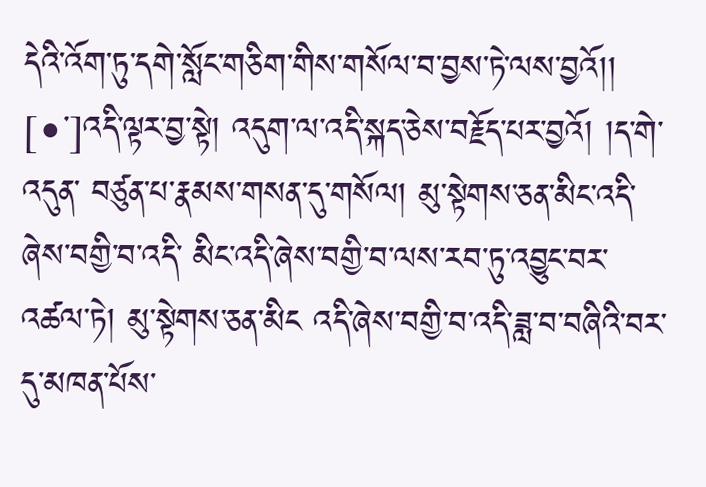དེའི་འོག་ཏུ་དགེ་སློང་གཅིག་གིས་གསོལ་བ་བྱས་ཏེ་ལས་བྱའོ།། [•་]འདི་ལྟར་བྱ་སྟེ། འདུག་ལ་འདི་སྐད་ཅེས་བརྗོད་པར་བྱའོ། །ད་གེ་འདུན་ བཙུན་པ་རྣམས་གསན་དུ་གསོལ། མུ་སྟེགས་ཅན་མིང་འདི་ཞེས་བགྱི་བ་འདི་ མིང་འདི་ཞེས་བགྱི་བ་ལས་རབ་ཏུ་འབྱུང་བར་འཚལ་ཏེ། མུ་སྟེགས་ཅན་མིང འདི་ཞེས་བགྱི་བ་འདི་ཟླ་བ་བཞིའི་བར་དུ་མཁན་པོས་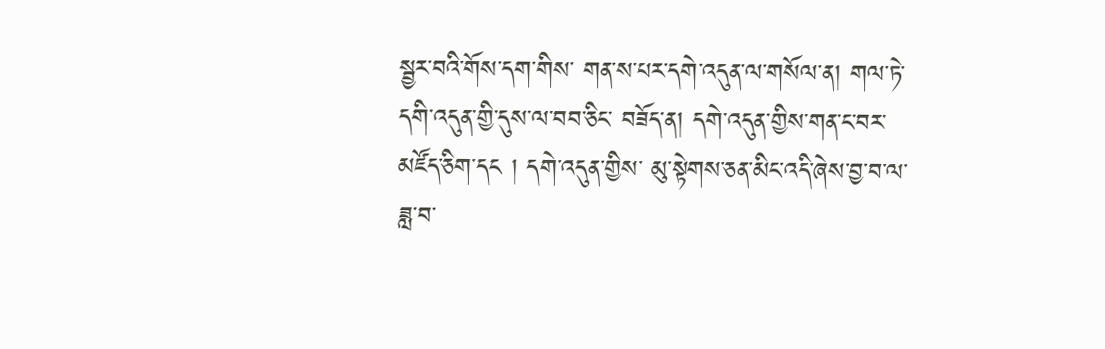སྦྱར་བའི་གོས་དག་གིས་ གན་ས་པར་དགེ་འདུན་ལ་གསོལ་ན། གལ་ཏེ་དགི་འདུན་གྱི་དུས་ལ་བབ་ཅིང་ བཟོད་ན། དགེ་འདུན་གྱིས་གན་ང་བར་མཛོད་ཅིག་དང ། དགེ་འདུན་གྱིས་ མུ་སྟེགས་ཅན་མིང་འདི་ཞེས་བྱ་བ་ལ་ཟླ་བ་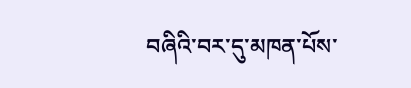བཞིའི་བར་དུ་མཁན་པོས་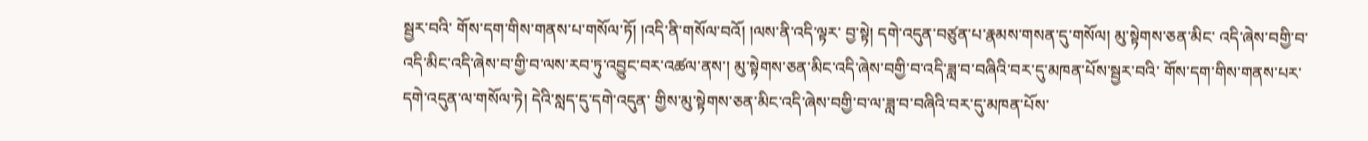སྦྱར་བའི་ གོས་དག་གིས་གནས་པ་གསོལ་ཏོ། །འདི་ནི་གསོལ་བའོ། །ལས་ནི་འདི་ལྟར་ བྱ་སྟེ། དགེ་འདུན་བཙུན་པ་རྣམས་གསན་དུ་གསོལ། མུ་སྟེགས་ཅན་མིང་ འདི་ཞེས་བགྱི་བ་འདི་མིང་འདི་ཞེས་བ་གྱི་བ་ལས་རབ་ཏུ་འབྱུང་བར་འཚལ་ནས་། མུ་སྟེགས་ཅན་མིང་འདི་ཞེས་བགྱི་བ་འདི་ཟླ་བ་བཞིའི་བར་དུ་མཁན་པོས་སྦྱར་བའི་ གོས་དག་གིས་གནས་པར་དགེ་འདུན་ལ་གསོལ་ཏེ། དེའི་སླད་དུ་དགེ་འདུན་ གྱིས་མུ་སྟེགས་ཅན་མིང་འདི་ཞེས་བགྱི་བ་ལ་ཟླ་བ་བཞིའི་བར་དུ་མཁན་པོས་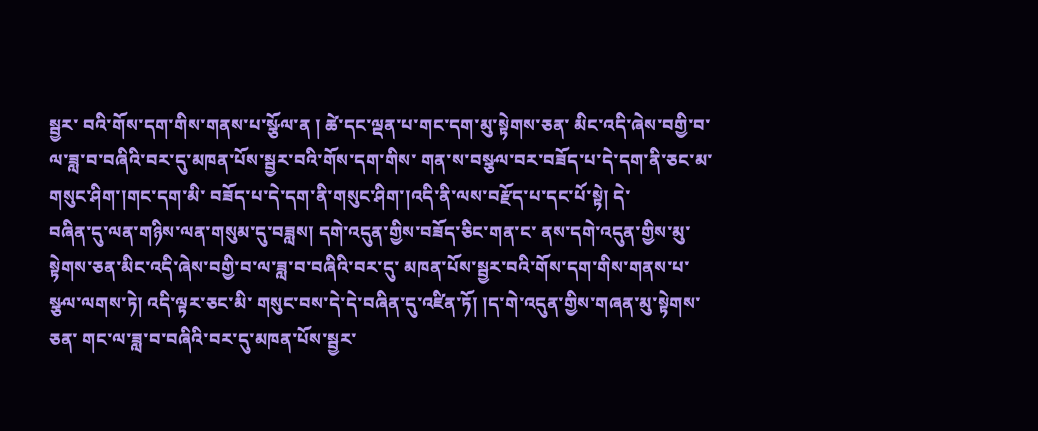སྦྱར་ བའི་གོས་དག་གིས་གནས་པ་སྩོལ་ན ། ཚེ་དང་ལྡན་པ་གང་དག་མུ་སྟེགས་ཅན་ མིང་འདི་ཞེས་བགྱི་བ་ལ་ཟླ་བ་བཞིའི་བར་དུ་མཁན་པོས་སྦྱར་བའི་གོས་དག་གིས་ གན་ས་བསྩལ་བར་བཟོད་པ་དེ་དག་ནི་ཅང་མ་གསུང་ཤིག་།གང་དག་མི་ བཟོད་པ་དེ་དག་ནི་གསུང་ཤིག་།འདི་ནི་ལས་བརྫོད་པ་དང་པོ་སྟེ། དེ་
བཞིན་དུ་ལན་གཉིས་ལན་གསུམ་དུ་བཟླས། དགེ་འདུན་གྱིས་བཟོད་ཅིང་གན་ང་ ནས་དགེ་འདུན་གྱིས་མུ་སྟེགས་ཅན་མིང་འདི་ཞེས་བགྱི་བ་ལ་ཟླ་བ་བཞིའི་བར་དུ་ མཁན་པོས་སྦྱར་བའི་གོས་དག་གིས་གནས་པ་སྩལ་ལགས་ཏེ། འདི་ལྟར་ཅང་མི་ གསུང་བས་དེ་དེ་བཞིན་དུ་འཛིན་ཏོ། །ད་གེ་འདུན་གྱིས་གཞན་མུ་སྟེགས་ཅན་ གང་ལ་ཟླ་བ་བཞིའི་བར་དུ་མཁན་པོས་སྦྱར་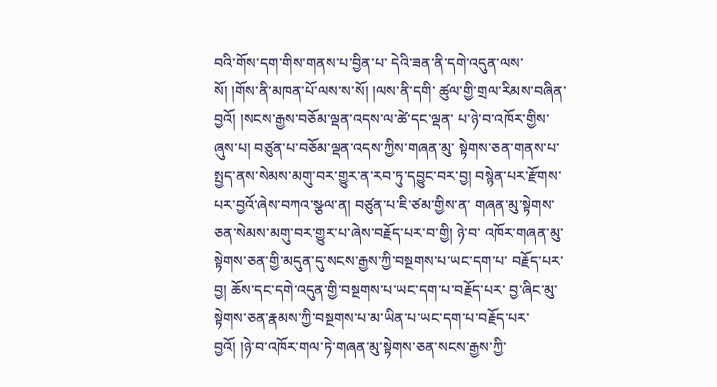བའི་གོས་དག་གིས་གནས་པ་བྱིན་པ་ དེའི་ཟན་ནི་དགེ་འདུན་ལས་སོ། །གོས་ནི་མཁན་པོ་ལས་ས་སོ། །ལས་ནི་དགི་ ཚུལ་གྱི་གྲལ་རིམས་བཞིན་བྱའོ། །སངས་རྒྱས་བཅོམ་ལྡན་འདས་ལ་ཚེ་དང་ལྡན་ པ་ཉེ་བ་འཁོར་གྱིས་ཞུས་པ། བཙུན་པ་བཅོམ་ལྡན་འདས་ཀྱིས་གཞན་མུ་ སྟེགས་ཅན་གནས་པ་སྤྱད་ནས་སེམས་མགུ་བར་གྱུར་ན་རབ་ཏུ་དབྱུང་བར་བྱ། བསྙེན་པར་རྫོགས་པར་བྱའོ་ཞེས་བཀའ་སྩལ་ན། བཙུན་པ་ཇི་ཙམ་གྱིས་ན་ གཞན་མུ་སྟེགས་ཅན་སེམས་མགུ་བར་གྱུར་པ་ཞེས་བརྗོད་པར་བ་གྱི། ཉེ་བ་ འཁོར་གཞན་མུ་སྟེགས་ཅན་གྱི་མདུན་དུ་སངས་རྒྱས་ཀྱི་བསྔགས་པ་ཡང་དག་པ་ བརྗོད་པར་བྱ། ཆོས་དང་དགེ་འདུན་གྱི་བསྔགས་པ་ཡང་དག་པ་བརྗོད་པར་ བྱ་ཞིང་མུ་སྟེགས་ཅན་རྣམས་ཀྱི་བསྔགས་པ་མ་ཡིན་པ་ཡང་དག་པ་བརྗོད་པར་ བྱའོ། །ཉེ་བ་འཁོར་གལ་ཏེ་གཞན་མུ་སྟེགས་ཅན་སངས་རྒྱས་ཀྱི་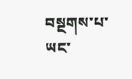བསྔགས་པ་ ཡང་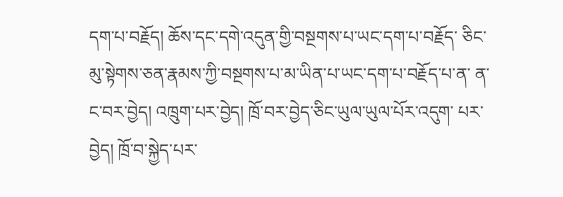དག་པ་བརྗོད། ཆོས་དང་དགེ་འདུན་གྱི་བསྔགས་པ་ཡང་དག་པ་བརྗོད་ ཅིང་མུ་སྟེགས་ཅན་རྣམས་ཀྱི་བསྔགས་པ་མ་ཡིན་པ་ཡང་དག་པ་བརྗོད་པ་ན་ ན་ང་བར་བྱེད། འཁྲུག་པར་བྱེད། ཁྲོ་བར་བྱེད་ཅིང་ཡུལ་ཡུལ་པོར་འདུག་ པར་བྱེད། ཁྲོ་བ་སྐྱེད་པར་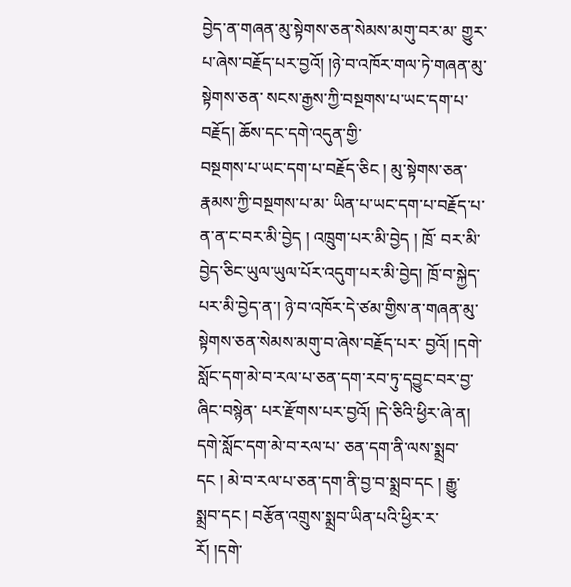བྱེད་ན་གཞན་མུ་སྟེགས་ཅན་སེམས་མགུ་བར་མ་ གྱུར་པ་ཞེས་བརྗོད་པར་བྱའོ། །ཉེ་བ་འཁོར་གལ་ཏེ་གཞན་མུ་སྟེགས་ཅན་ སངས་རྒྱས་ཀྱི་བསྔགས་པ་ཡང་དག་པ་བརྗོད། ཆོས་དང་དགེ་འདུན་གྱི་
བསྔགས་པ་ཡང་དག་པ་བརྗོད་ཅིང ། མུ་སྟེགས་ཅན་རྣམས་ཀྱི་བསྔགས་པ་མ་ ཡིན་པ་ཡང་དག་པ་བརྗོད་པ་ན་ན་ང་བར་མི་བྱེད ། འཁྲུག་པར་མི་བྱེད ། ཁྲོ་ བར་མི་བྱེད་ཅིང་ཡུལ་ཡུལ་པོར་འདུག་པར་མི་བྱེད། ཁྲོ་བ་སྐྱེད་པར་མི་བྱེད་ན་། ཉེ་བ་འཁོར་དེ་ཙམ་གྱིས་ན་གཞན་མུ་སྟེགས་ཅན་སེམས་མགུ་བ་ཞེས་བརྗོད་པར་ བྱའོ། །དགེ་སློང་དག་མེ་བ་རལ་པ་ཅན་དག་རབ་ཏུ་དབྱུང་བར་བྱ་ཞིང་བསྙེན་ པར་རྫོགས་པར་བྱའོ། །དེ་ཅིའི་ཕྱིར་ཞེ་ན། དགེ་སློང་དག་མེ་བ་རལ་པ་ ཅན་དག་ནི་ལས་སྨྲབ་དང ། མེ་བ་རལ་པ་ཅན་དག་ནི་བྱ་བ་སྨྲབ་དང ། རྒྱུ་ སྨྲབ་དང ། བརྩོན་འགྲུས་སྨྲབ་ཡིན་པའི་ཕྱིར་ར་རོ། །དགེ་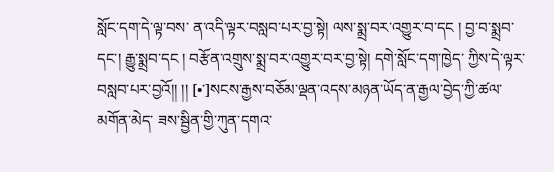སློང་དག་དེ་ལྟ་བས་ ན་འདི་ལྟར་བསླབ་པར་བྱ་སྟེ། ལས་སྨྲ་བར་འགྱུར་བ་དང ། བྱ་བ་སྨྲབ་དང་། རྒྱུ་སྨྲབ་དང ། བརྩོན་འགྲུས་སྨྲ་བར་འགྱུར་བར་བྱ་སྟེ། དགེ་སློང་དག་ཁྱེད་ ཀྱིས་དེ་ལྟར་བསླབ་པར་བྱའོ།། །། [•་]སངས་རྒྱས་བཅོམ་ལྡན་འདས་མཉན་ཡོད་ན་རྒྱལ་བྱེད་ཀྱི་ཚལ་མགོན་མེད་ ཟས་སྦྱིན་གྱི་ཀུན་དགའ་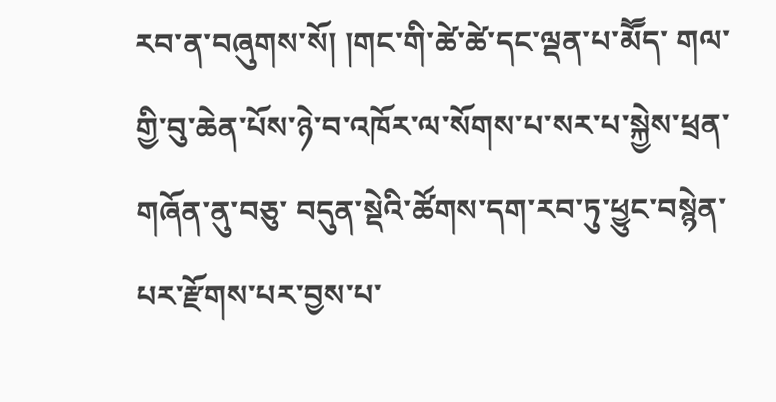རབ་ན་བཞུགས་སོ། །གང་གི་ཚེ་ཚེ་དང་ལྡན་པ་མཽད་ གལ་གྱི་བུ་ཆེན་པོས་ཉེ་བ་འཁོར་ལ་སོགས་པ་སར་པ་སྐྱེས་ཕྲན་གཞོན་ནུ་བཅུ་ བདུན་སྡེའི་ཚོགས་དག་རབ་ཏུ་ཕྱུང་བསྙེན་པར་རྫོགས་པར་བྱས་པ་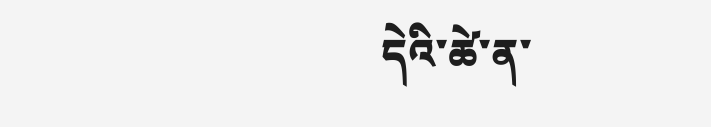དེའི་ཚེ་ན་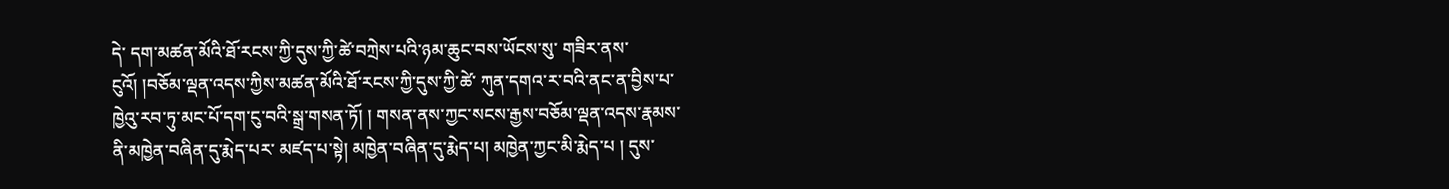དེ་ དག་མཚན་མོའི་ཐོ་རངས་ཀྱི་དུས་ཀྱི་ཚེ་བཀྲེས་པའི་ཉམ་ཆུང་བས་ཡོངས་སུ་ གཟིར་ནས་ངུའོ། །བཅོམ་ལྡན་འདས་ཀྱིས་མཚན་མོའི་ཐོ་རངས་ཀྱི་དུས་ཀྱི་ཚེ་ ཀུན་དགའ་ར་བའི་ནང་ན་བྱིས་པ་ཁྱེའུ་རབ་ཏུ་མང་པོ་དག་ངུ་བའི་སྒྲ་གསན་ཏོ། ། གསན་ནས་ཀྱང་སངས་རྒྱས་བཅོམ་ལྡན་འདས་རྣམས་ནི་མཁྱེན་བཞིན་དུ་རྨེད་པར་ མཛད་པ་སྟེ། མཁྱེན་བཞིན་དུ་རྨེད་པ། མཁྱེན་ཀྱང་མི་རྨེད་པ ། དུས་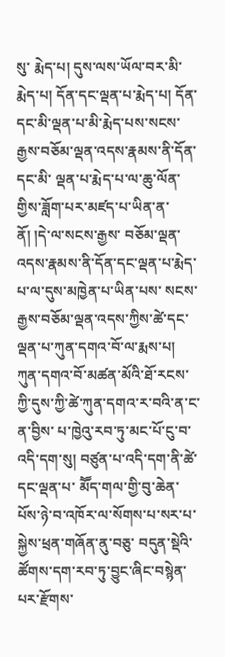སུ་ རྨེད་པ། དུས་ལས་ཡོལ་བར་མི་རྨེད་པ། དོན་དང་ལྡན་པ་རྨེད་པ། དོན་
དང་མི་ལྡན་པ་མི་རྨེད་པས་སངས་རྒྱས་བཅོམ་ལྡན་འདས་རྣམས་ནི་དོན་དང་མི་ ལྡན་པ་རྨེད་པ་ལ་ཆུ་ལོན་གྱིས་ཟློག་པར་མཛད་པ་ཡིན་ན་ནོ། །དེ་ལ་སངས་རྒྱས་ བཅོམ་ལྡན་འདས་རྣམས་ནི་དོན་དང་ལྡན་པ་རྨེད་པ་ལ་དུས་མཁྱེན་པ་ཡིན་པས་ སངས་རྒྱས་བཅོམ་ལྡན་འདས་ཀྱིས་ཚེ་དང་ལྡན་པ་ཀུན་དགའ་བོ་ལ་རྨས་པ། ཀུན་དགའ་བོ་མཚན་མོའི་ཐོ་རངས་ཀྱི་དུས་ཀྱི་ཚེ་ཀུན་དགའ་ར་བའི་ན་ང་ན་བྱིས་ པ་ཁྱེའུ་རབ་ཏུ་མང་པོ་ངུ་བ་འདི་དག་སུ། བཙུན་པ་འདི་དག་ནི་ཚེ་དང་ལྡན་པ་ མཽད་གལ་གྱི་བུ་ཆེན་པོས་ཉེ་བ་འཁོར་ལ་སོགས་པ་སར་པ་སྐྱེས་ཕྲན་གཞོན་ནུ་བཅུ་ བདུན་སྡེའི་ཚོགས་དག་རབ་ཏུ་བྱུང་ཞིང་བསྙེན་པར་རྫོགས་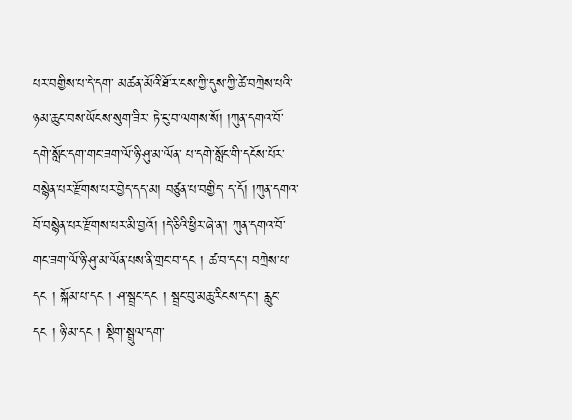པར་བགྱིས་པ་དེ་དག་ མཚན་མོའི་ཐོ་ར་ངས་ཀྱི་དུས་ཀྱི་ཚེ་བཀྲེས་པའི་ཉམ་ཆུང་བས་ཡོངས་སུག་ཟིར་ ཏེ་ངུ་བ་ལགས་སོ། །ཀུན་དགའ་བོ་དགེ་སློང་དག་གང་ཟག་ལོ་ཉི་ཤུ་མ་ལོན་ པ་དགེ་སློང་གི་དངོས་པོར་བསྙེན་པར་རྫོགས་པར་བྱེད་དད་མ། བཙུན་པ་བགྱིད་ ད་དོ། །ཀུན་དགའ་བོ་བསྙེན་པར་རྫོགས་པར་མི་བྱའོ། །དེ་ཅིའི་ཕྱིར་ཞེ་ན་། ཀུན་དགའ་བོ་གང་ཟག་ལོ་ཉི་ཤུ་མ་ལོན་པས་ནི་གྲང་བ་དང ། ཚ་བ་དང་། བཀྲེས་པ་དང ། སྐོམ་པ་དང ། ཤ་སྦྲང་དང ། སྦྲང་བུ་མཆུ་རིངས་དང་། རླུང་དང ། ཉི་མ་དང ། སྡིག་སྦྲུལ་དག་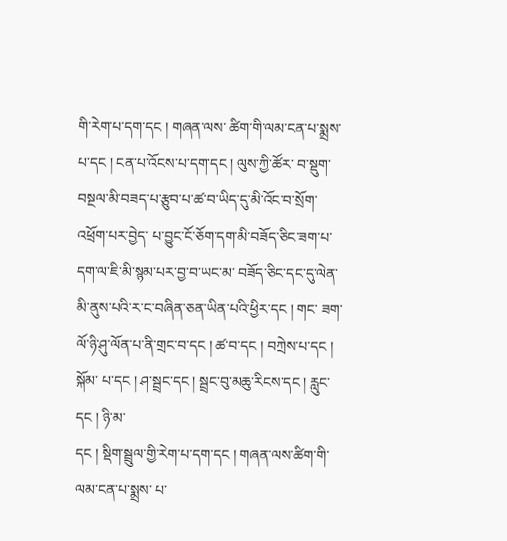གི་རེག་པ་དག་དང ། གཞན་ལས་ ཚིག་གི་ལམ་ངན་པ་སྨྲས་པ་དང ། ངན་པ་འོངས་པ་དག་དང ། ལུས་ཀྱི་ཚོར་ བ་སྡུག་བསྔལ་མི་བཟད་པ་རྩུབ་པ་ཚ་བ་ཡིད་དུ་མི་འོང་བ་སྲོག་འཕྲོག་པར་བྱེད་ པ་བྱུང་ངོ་ཅོག་དག་མི་བཟོད་ཅིང་ཟག་པ་དག་ལ་ཇི་མི་སྙམ་པར་བྱ་བ་ཡང་མ་ བཟོད་ཅིང་དང་དུ་ལེན་མི་ནུས་པའི་ར་ང་བཞིན་ཅན་ཡིན་པའི་ཕྱིར་དང ། གང་ ཟག་ལོ་ཉི་ཤུ་ལོན་པ་ནི་གྲང་བ་དང ། ཚ་བ་དང ། བཀྲེས་པ་དང ། སྐོམ་ པ་དང ། ཤ་སྦྲང་དང ། སྦྲང་བུ་མཆུ་རིངས་དང ། རླུང་དང ། ཉི་མ་
དང ། སྡིག་སྦྲུལ་གྱི་རེག་པ་དག་དང ། གཞན་ལས་ཚིག་གི་ལམ་ངན་པ་སྨྲས་ པ་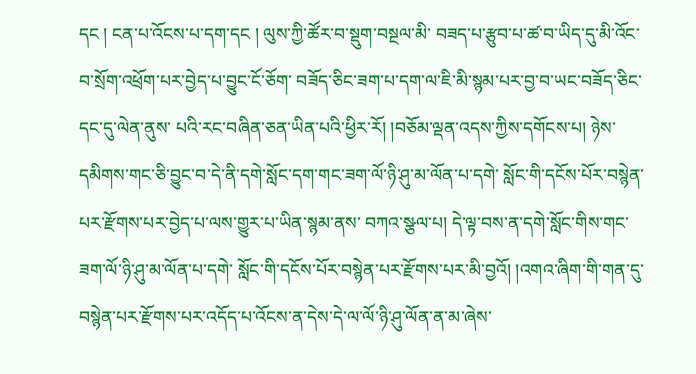དང ། ངན་པ་འོངས་པ་དག་དང ། ལུས་ཀྱི་ཚོར་བ་སྡུག་བསྔལ་མི་ བཟད་པ་རྩུབ་པ་ཚ་བ་ཡིད་དུ་མི་འོང་བ་སྲོག་འཕྲོག་པར་བྱེད་པ་བྱུང་ངོ་ཅོག་ བཟོད་ཅིང་ཟག་པ་དག་ལ་ཇི་མི་སྙམ་པར་བྱ་བ་ཡང་བཟོད་ཅིང་དང་དུ་ལེན་ནུས་ པའི་རང་བཞིན་ཅན་ཡིན་པའི་ཕྱིར་རོ། །བཅོམ་ལྡན་འདས་ཀྱིས་དགོངས་པ། ཉེས་དམིགས་གང་ཅི་བྱུང་བ་དེ་ནི་དགེ་སློང་དག་གང་ཟག་ལོ་ཉི་ཤུ་མ་ལོན་པ་དགེ་ སློང་གི་དངོས་པོར་བསྙེན་པར་རྫོགས་པར་བྱེད་པ་ལས་གྱུར་པ་ཡིན་སྙམ་ནས་ བཀའ་སྩལ་པ། དེ་ལྟ་བས་ན་དགེ་སློང་གིས་གང་ཟག་ལོ་ཉི་ཤུ་མ་ལོན་པ་དགེ་ སློང་གི་དངོས་པོར་བསྙེན་པར་རྫོགས་པར་མི་བྱའོ། །འགའ་ཞིག་གི་གན་དུ་ བསྙེན་པར་རྫོགས་པར་འདོད་པ་འོངས་ན་དེས་དེ་ལ་ལོ་ཉི་ཤུ་ལོན་ན་མ་ཞེས་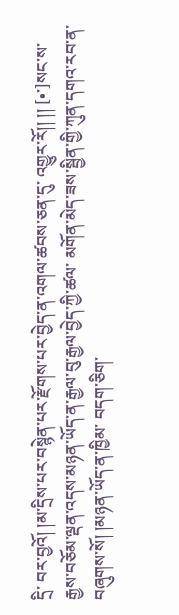དྲི་ བར་བྱའོ། །མ་དྲིས་པར་བསྙེན་པར་རྫོགས་པར་བྱེད་ན་འགལ་ཚབས་ཅན་དུ་ འགྱུར་རོ།། །། [•་]སང་ས་རྒྱས་བཅོམ་ལྡན་འདས་མཉན་ཡོད་ན་རྒྱལ་བུ་རྒྱལ་བྱེད་ཀྱི་ཚལ་ མགོན་མེད་ཟས་སྦྱིན་གྱི་ཀུན་དགའ་རབ་ན་བཞུགས་སོ། །མཉན་ཡོད་ན་ཁྱིམ་ བདག་ཅིག་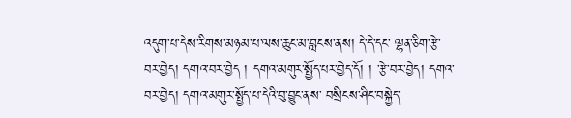འདུག་པ་དེས་རིགས་མཉམ་པ་ལས་ཆུང་མ་བླངས་ནས། དེ་དེ་དང་ ལྷན་ཅིག་རྩེ་བར་བྱེད། དགའ་བར་བྱེད ། དགའ་མགུར་སྤྱོད་པར་བྱེད་དོ། ། ་རྩེ་བར་བྱེད། དགའ་བར་བྱེད། དགའ་མགུར་སྤྱོད་པ་དེའི་བུ་བྱུང་ནས་ བསྲིངས་ཤིང་བསྐྱེད་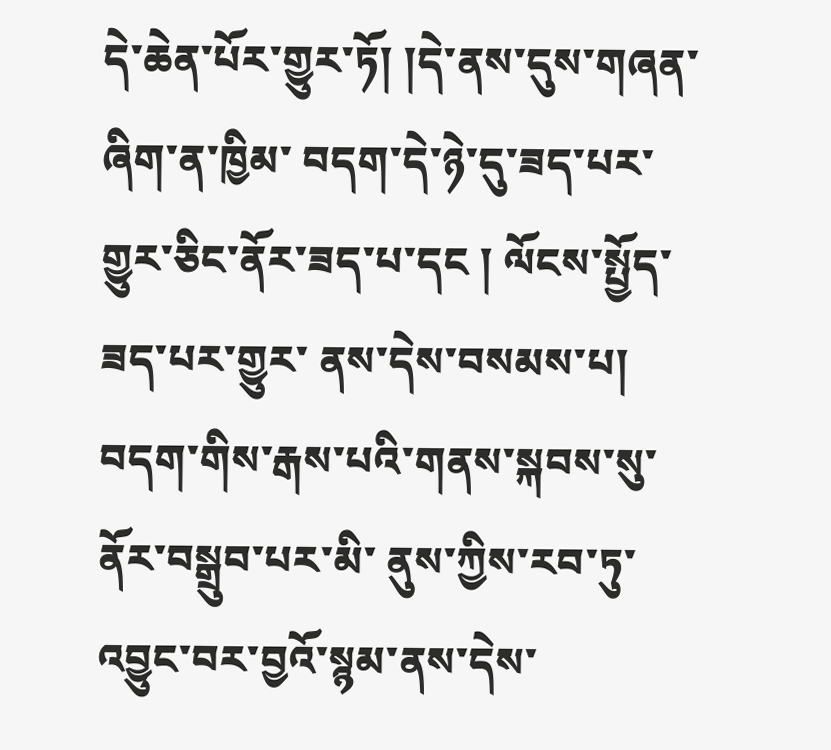དེ་ཆེན་པོར་གྱུར་ཏོ། །དེ་ནས་དུས་གཞན་ཞིག་ན་ཁྱིམ་ བདག་དེ་ཉེ་དུ་ཟད་པར་གྱུར་ཅིང་ནོར་ཟད་པ་དང ། ལོངས་སྤྱོད་ཟད་པར་གྱུར་ ནས་དེས་བསམས་པ། བདག་གིས་རྒས་པའི་གནས་སྐབས་སུ་ནོར་བསྒྲུབ་པར་མི་ ནུས་ཀྱིས་རབ་ཏུ་འབྱུང་བར་བྱའོ་སྙམ་ནས་དེས་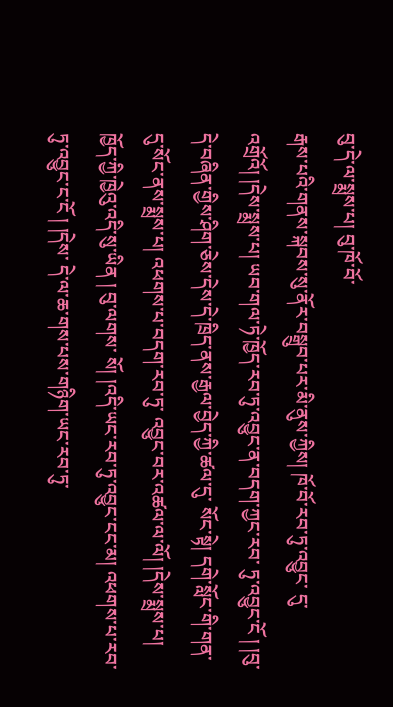བུ་དེ་ལ་སྨྲས་པ། བུ་ཁོ་བོ་
རྒས་པའི་གནས་སྐབས་སུ་ནོར་བསྒྲུབ་པར་མི་ནུས་ཀྱིས། ཁོ་བོ་རབ་ཏུ་འབྱུང་ དུ་འགྲོའོ། །དེས་སྨྲས་པ། ཡབ་གལ་ཏེ་ཁྱོད་རབ་ཏུ་འབྱུང་ན་བདག་ཀྱང་རབ་ ཏུ་འབྱུང་ངོ ། །བུ་དེ་བཞིན་གྱིས་ཤིག་ཅེས་དེས་དེ་ཁྲིད་ནས་རྒྱལ་བྱེད་ཀྱི་ཚལ་དུ་ སོང་སྟེ། དགེ་སློང་གི་གན་དུ་སོང་ནས་སྨྲས་པ། འཕགས་པ་བདག་རབ་ཏུ་ འབྱུང་བར་འཚལ་ལ་ལོ། །དེས་སྨྲས་པ། ཁྱོད་ཀྱི་ཁྱེའུ་འདི་སུ་ཡིན ། བུ་ལགས་ སོ། །འདི་ཡང་རབ་ཏུ་འབྱུང་ངང་མ། འཕགས་པ་རབ་ཏུ་འབྱུང་ང་ངོ ། །དེས་ དེ་ལ་ཆ་གས་པས་གཉིག་ཡང་རབ་ཏུ་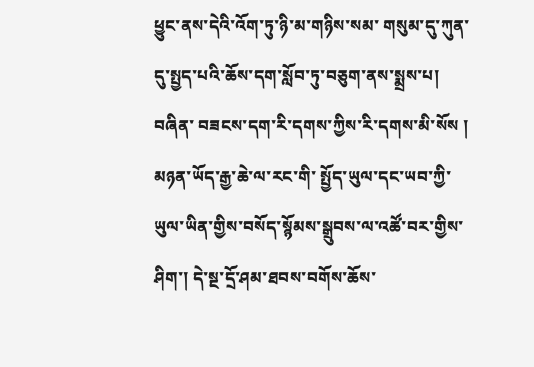ཕྱུང་ནས་དེའི་འོག་ཏུ་ཉི་མ་གཉིས་སམ་ གསུམ་དུ་ཀུན་དུ་སྤྱད་པའི་ཆོས་དག་སློབ་ཏུ་བཅུག་ནས་སྨྲས་པ། བཞིན་ བཟངས་དག་རི་དགས་ཀྱིས་རི་དགས་མི་སོས ། མཉན་ཡོད་རྒྱ་ཆེ་ལ་རང་གི་ སྤྱོད་ཡུལ་དང་ཡབ་ཀྱི་ཡུལ་ཡིན་གྱིས་བསོད་སྙོམས་སྒྲུབས་ལ་འཚོ་བར་གྱིས་ཤིག་། དེ་སྔ་དྲོ་ཤམ་ཐབས་བགོས་ཆོས་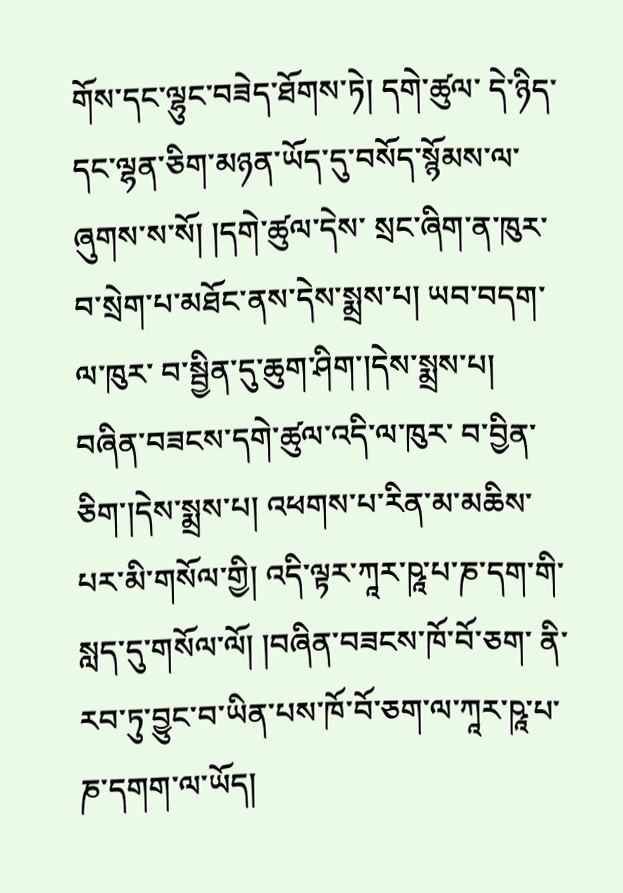གོས་དང་ལྷུང་བཟེད་ཐོགས་ཏེ། དགེ་ཚུལ་ དེ་ཉིད་དང་ལྷན་ཅིག་མཉན་ཡོད་དུ་བསོད་སྙོམས་ལ་ཞུགས་ས་སོ། །དགེ་ཚུལ་དེས་ སྲང་ཞིག་ན་ཁུར་བ་སྲེག་པ་མཐོང་ནས་དེས་སྨྲས་པ། ཡབ་བདག་ལ་ཁུར་ བ་སྦྱིན་དུ་ཆུག་ཤིག་།དེས་སྨྲས་པ། བཞིན་བཟངས་དགེ་ཚུལ་འདི་ལ་ཁུར་ བ་བྱིན་ཅིག་།དེས་སྨྲས་པ། འཕགས་པ་རིན་མ་མཆིས་པར་མི་གསོལ་གྱི། འདི་ལྟར་ཀཱར་ཥཱ་པ་ཎ་དག་གི་སླད་དུ་གསོལ་ལོ། །བཞིན་བཟངས་ཁོ་བོ་ཅག་ ནི་རབ་ཏུ་བྱུང་བ་ཡིན་པས་ཁོ་བོ་ཅག་ལ་ཀཱར་ཥཱ་པ་ཎ་དགག་ལ་ཡོད།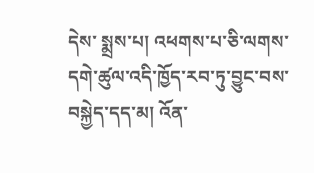དེས་ སྨྲས་པ། འཕགས་པ་ཅི་ལགས་དགེ་ཚུལ་འདི་ཁྱོད་རབ་ཏུ་བྱུང་བས་བསྐྱེད་དད་མ། འོན་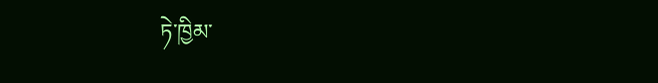ཏེ་ཁྱིམ་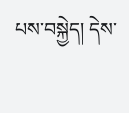པས་བསྐྱེད། དེས་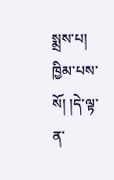སྨྲས་པ། ཁྱིམ་པས་སོ། །དེ་ལྟ་ན་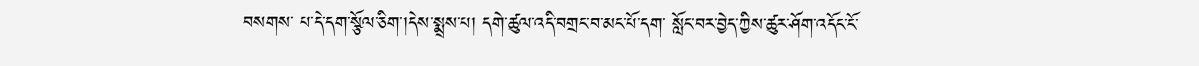བསགས་ པ་དེ་དག་སྩོལ་ཅིག་།དེས་སྨྲས་པ། དགེ་ཚུལ་འདི་བགྲང་བ་མང་པོ་དག་ སློང་བར་བྱེད་ཀྱིས་ཚུར་ཤོག་འདོང་ངོ་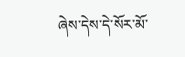ཞེས་དེས་དེ་སོར་མོ་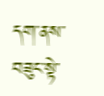དག་ནས་བཟུང་སྟེ་